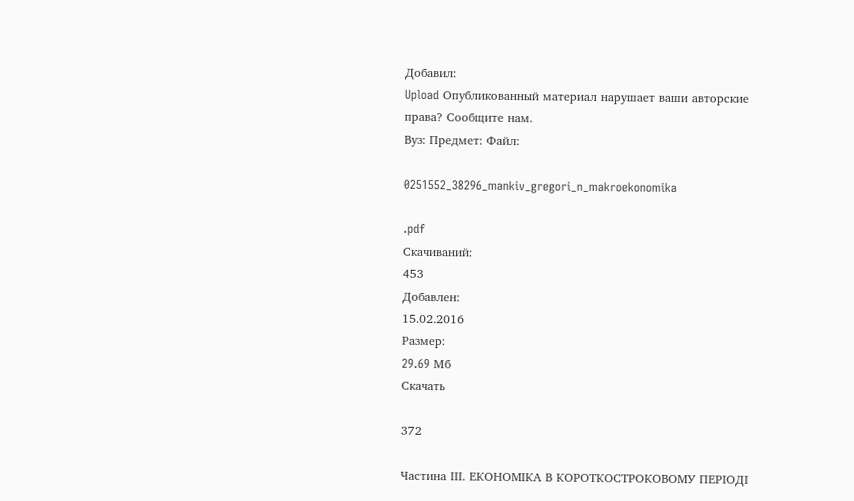Добавил:
Upload Опубликованный материал нарушает ваши авторские права? Сообщите нам.
Вуз: Предмет: Файл:

0251552_38296_mankiv_gregori_n_makroekonomika

.pdf
Скачиваний:
453
Добавлен:
15.02.2016
Размер:
29.69 Mб
Скачать

372

Частина ІІІ. ЕКОНОМІКА В КОРОТКОСТРОКОВОМУ ПЕРІОДІ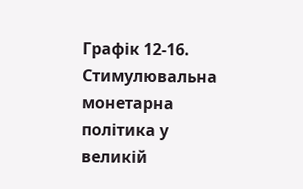Графік 12-16. Стимулювальна монетарна політика у великій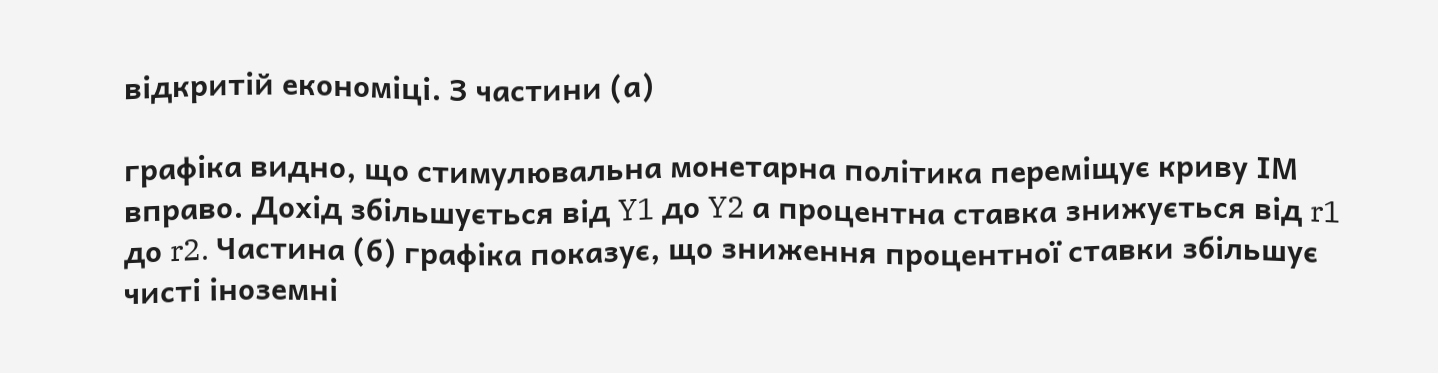відкритій економіці. З частини (а)

графіка видно, що стимулювальна монетарна політика переміщує криву ІМ вправо. Дохід збільшується від Y1 до Y2 а процентна ставка знижується від r1 до r2. Частина (б) графіка показує, що зниження процентної ставки збільшує чисті іноземні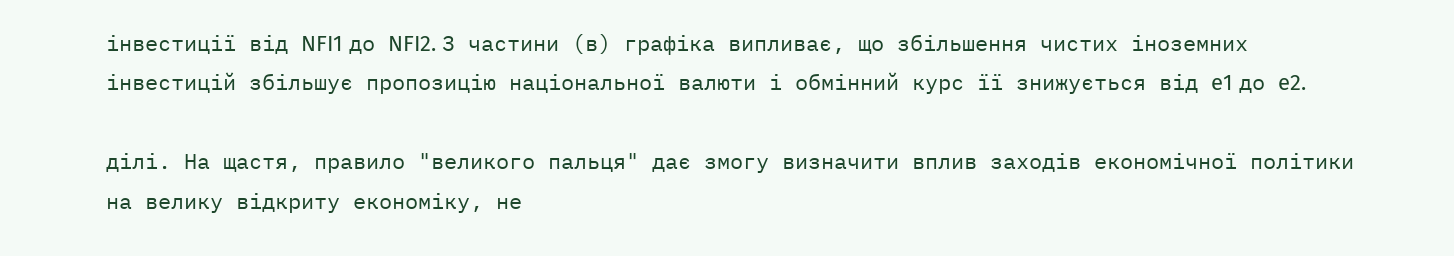інвестиції від NFI1 до NFI2. З частини (в) графіка випливає, що збільшення чистих іноземних інвестицій збільшує пропозицію національної валюти і обмінний курс її знижується від e1 до e2.

ділі. На щастя, правило "великого пальця" дає змогу визначити вплив заходів економічної політики на велику відкриту економіку, не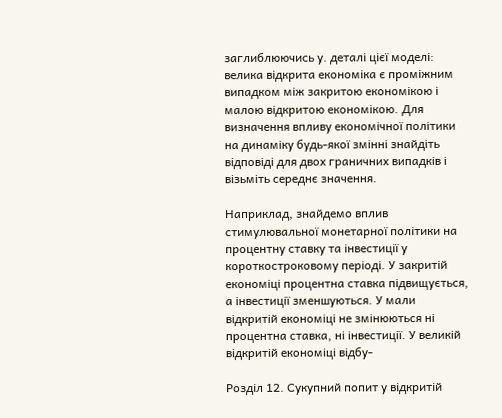заглиблюючись у. деталі цієї моделі: велика відкрита економіка є проміжним випадком між закритою економікою і малою відкритою економікою. Для визначення впливу економічної політики на динаміку будь-якої змінні знайдіть відповіді для двох граничних випадків і візьміть середнє значення.

Наприклад, знайдемо вплив стимулювальної монетарної політики на процентну ставку та інвестиції у короткостроковому періоді. У закритій економіці процентна ставка підвищується, а інвестиції зменшуються. У мали відкритій економіці не змінюються ні процентна ставка, ні інвестиції. У великій відкритій економіці відбу-

Розділ 12. Сукупний попит у відкритій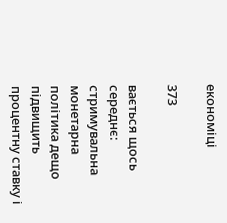економіці

373

вається щось середнє: стримувальна монетарна політика дещо підвищить процентну ставку і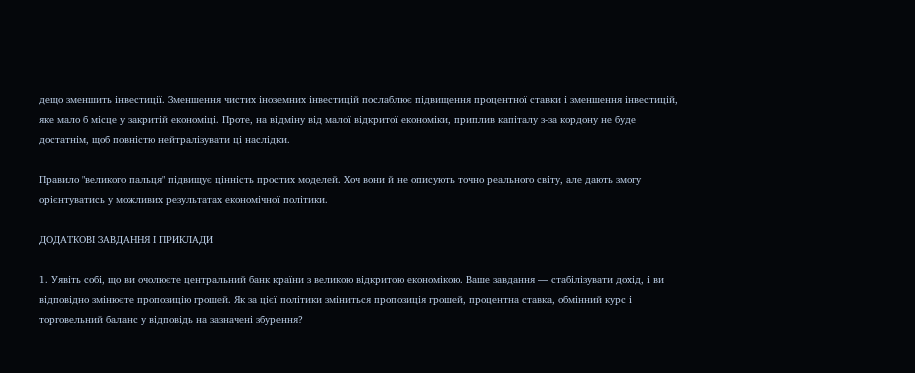дещо зменшить інвестиції. Зменшення чистих іноземних інвестицій послаблює підвищення процентної ставки і зменшення інвестицій, яке мало б місце у закритій економіці. Проте, на відміну від малої відкритої економіки, приплив капіталу з-за кордону не буде достатнім, щоб повністю нейтралізувати ці наслідки.

Правило "великого пальця" підвищує цінність простих моделей. Хоч вони й не описують точно реального світу, але дають змогу орієнтуватись у можливих результатах економічної політики.

ДОДАТКОВІ ЗАВДАННЯ І ПРИКЛАДИ

1. Уявіть собі, що ви очолюєте центральний банк країни з великою відкритою економікою. Ваше завдання — стабілізувати дохід, і ви відповідно змінюєте пропозицію грошей. Як за цієї політики зміниться пропозиція грошей, процентна ставка, обмінний курс і торговельний баланс у відповідь на зазначені збурення?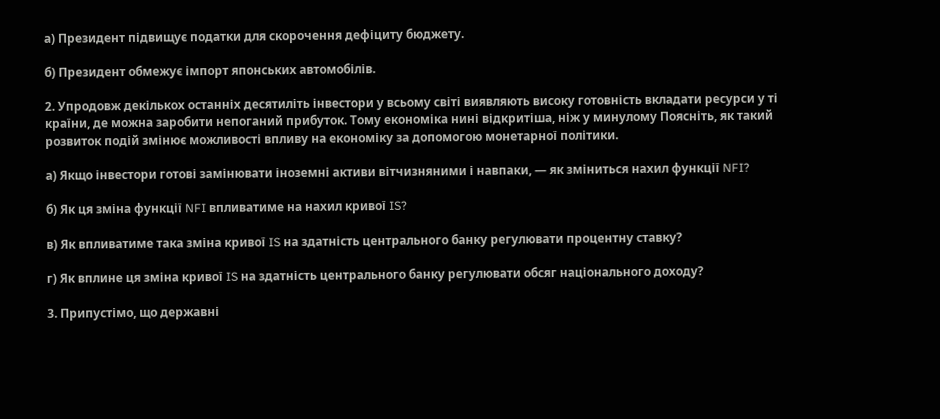а) Президент підвищує податки для скорочення дефіциту бюджету.

б) Президент обмежує імпорт японських автомобілів.

2. Упродовж декількох останніх десятиліть інвестори у всьому світі виявляють високу готовність вкладати ресурси у ті країни, де можна заробити непоганий прибуток. Тому економіка нині відкритіша, ніж у минулому Поясніть, як такий розвиток подій змінює можливості впливу на економіку за допомогою монетарної політики.

а) Якщо інвестори готові замінювати іноземні активи вітчизняними і навпаки, — як зміниться нахил функції NFI?

б) Як ця зміна функції NFI впливатиме на нахил кривої IS?

в) Як впливатиме така зміна кривої IS на здатність центрального банку регулювати процентну ставку?

г) Як вплине ця зміна кривої IS на здатність центрального банку регулювати обсяг національного доходу?

3. Припустімо, що державні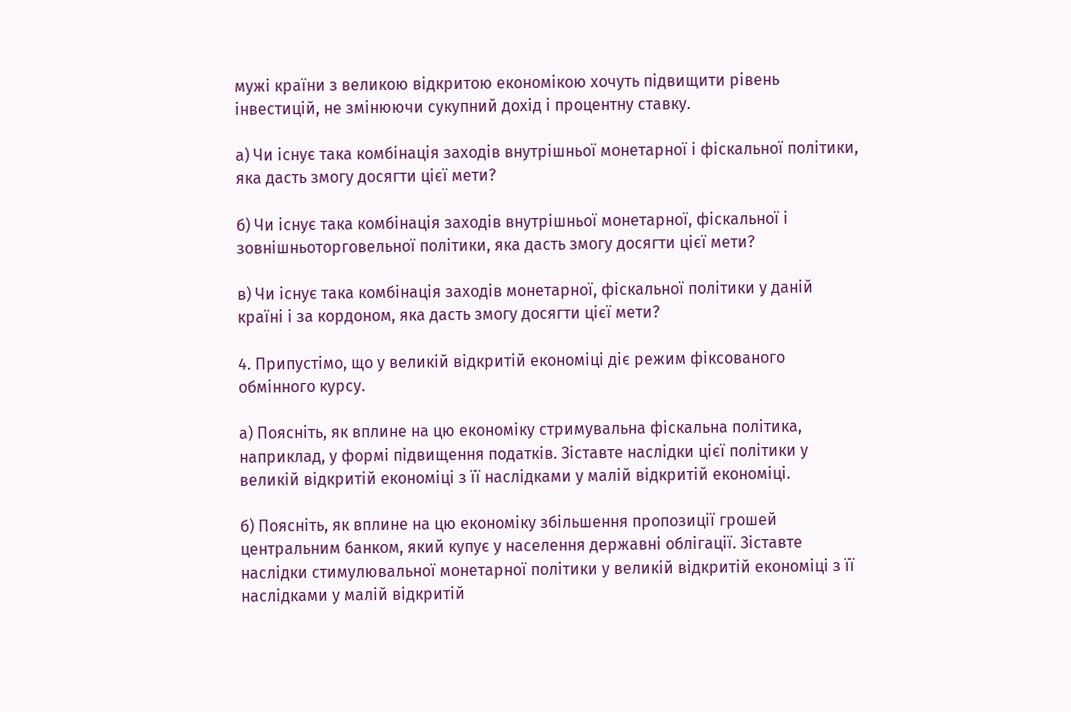мужі країни з великою відкритою економікою хочуть підвищити рівень інвестицій, не змінюючи сукупний дохід і процентну ставку.

а) Чи існує така комбінація заходів внутрішньої монетарної і фіскальної політики, яка дасть змогу досягти цієї мети?

б) Чи існує така комбінація заходів внутрішньої монетарної, фіскальної і зовнішньоторговельної політики, яка дасть змогу досягти цієї мети?

в) Чи існує така комбінація заходів монетарної, фіскальної політики у даній країні і за кордоном, яка дасть змогу досягти цієї мети?

4. Припустімо, що у великій відкритій економіці діє режим фіксованого обмінного курсу.

а) Поясніть, як вплине на цю економіку стримувальна фіскальна політика, наприклад, у формі підвищення податків. Зіставте наслідки цієї політики у великій відкритій економіці з її наслідками у малій відкритій економіці.

б) Поясніть, як вплине на цю економіку збільшення пропозиції грошей центральним банком, який купує у населення державні облігації. Зіставте наслідки стимулювальної монетарної політики у великій відкритій економіці з її наслідками у малій відкритій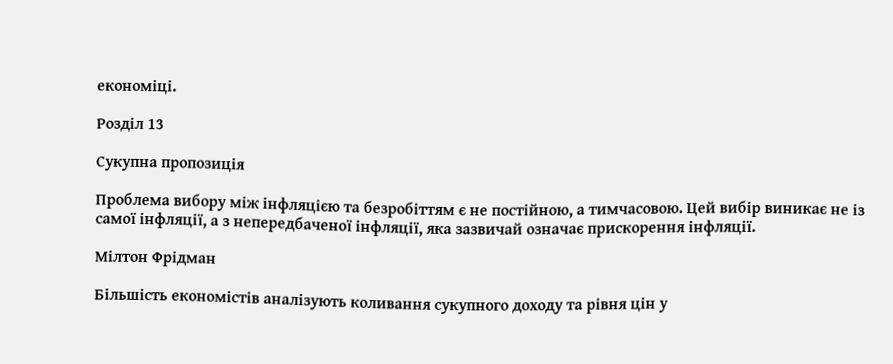економіці.

Розділ 13

Сукупна пропозиція

Проблема вибору між інфляцією та безробіттям є не постійною, а тимчасовою. Цей вибір виникає не із самої інфляції, а з непередбаченої інфляції, яка зазвичай означає прискорення інфляції.

Мілтон Фрідман

Більшість економістів аналізують коливання сукупного доходу та рівня цін у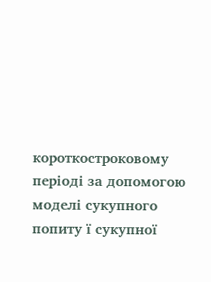короткостроковому періоді за допомогою моделі сукупного попиту ї сукупної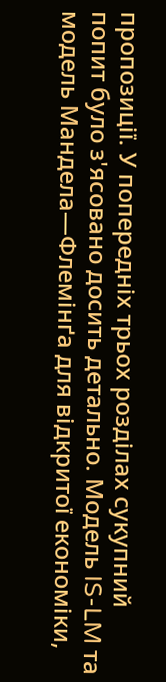пропозиції. У попередніх трьох розділах сукупний попит було з'ясовано досить детально. Модель IS-LM та модель Мандела—Флемінґа для відкритої економіки,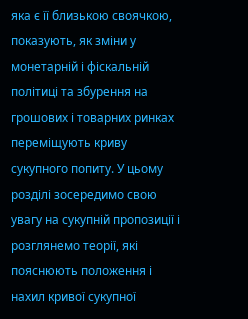яка є її близькою своячкою, показують, як зміни у монетарній і фіскальній політиці та збурення на грошових і товарних ринках переміщують криву сукупного попиту. У цьому розділі зосередимо свою увагу на сукупній пропозиції і розглянемо теорії, які пояснюють положення і нахил кривої сукупної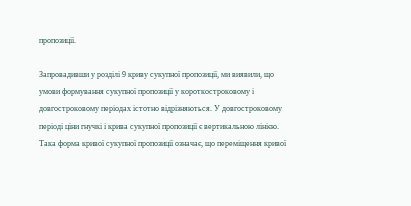пропозиції.

Запровадивши у розділі 9 криву сукупної пропозиції, ми виявили, що умови формування сукупної пропозиції у короткостроковому і довгостроковому періодах істотно відрізняються. У довгостроковому періоді ціни гнучкі і крива сукупної пропозиції є вертикальною лінією. Така форма кривої сукупної пропозиції означає, що переміщення кривої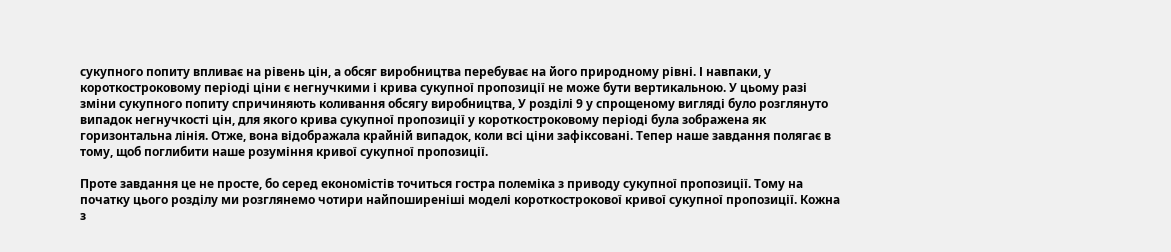сукупного попиту впливає на рівень цін, а обсяг виробництва перебуває на його природному рівні. І навпаки, у короткостроковому періоді ціни є негнучкими і крива сукупної пропозиції не може бути вертикальною. У цьому разі зміни сукупного попиту спричиняють коливання обсягу виробництва, У розділі 9 у спрощеному вигляді було розглянуто випадок негнучкості цін, для якого крива сукупної пропозиції у короткостроковому періоді була зображена як горизонтальна лінія. Отже, вона відображала крайній випадок, коли всі ціни зафіксовані. Тепер наше завдання полягає в тому, щоб поглибити наше розуміння кривої сукупної пропозиції.

Проте завдання це не просте, бо серед економістів точиться гостра полеміка з приводу сукупної пропозиції. Тому на початку цього розділу ми розглянемо чотири найпоширеніші моделі короткострокової кривої сукупної пропозиції. Кожна з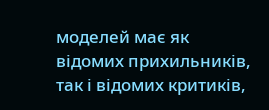моделей має як відомих прихильників, так і відомих критиків,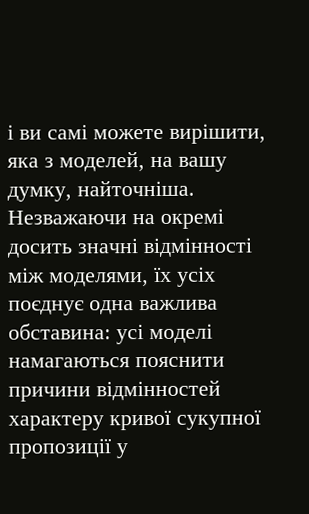і ви самі можете вирішити, яка з моделей, на вашу думку, найточніша. Незважаючи на окремі досить значні відмінності між моделями, їх усіх поєднує одна важлива обставина: усі моделі намагаються пояснити причини відмінностей характеру кривої сукупної пропозиції у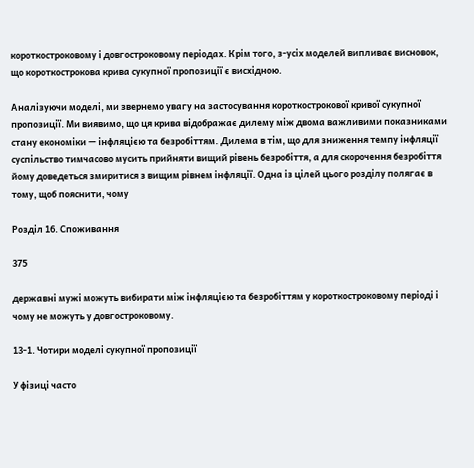короткостроковому і довгостроковому періодах. Крім того, з-усіх моделей випливає висновок, що короткострокова крива сукупної пропозиції є висхідною.

Аналізуючи моделі, ми звернемо увагу на застосування короткострокової кривої сукупної пропозиції. Ми виявимо, що ця крива відображає дилему між двома важливими показниками стану економіки — інфляцією та безробіттям. Дилема в тім, що для зниження темпу інфляції суспільство тимчасово мусить прийняти вищий рівень безробіття, а для скорочення безробіття йому доведеться змиритися з вищим рівнем інфляції. Одна із цілей цього розділу полягає в тому, щоб пояснити, чому

Розділ 16. Споживання

375

державні мужі можуть вибирати між інфляцією та безробіттям у короткостроковому періоді і чому не можуть у довгостроковому.

13-1. Чотири моделі сукупної пропозиції

У фізиці часто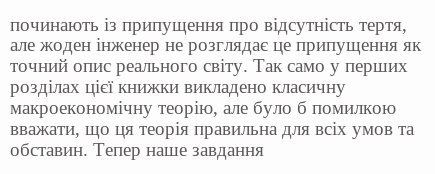починають із припущення про відсутність тертя, але жоден інженер не розглядає це припущення як точний опис реального світу. Так само у перших розділах цієї книжки викладено класичну макроекономічну теорію, але було б помилкою вважати, що ця теорія правильна для всіх умов та обставин. Тепер наше завдання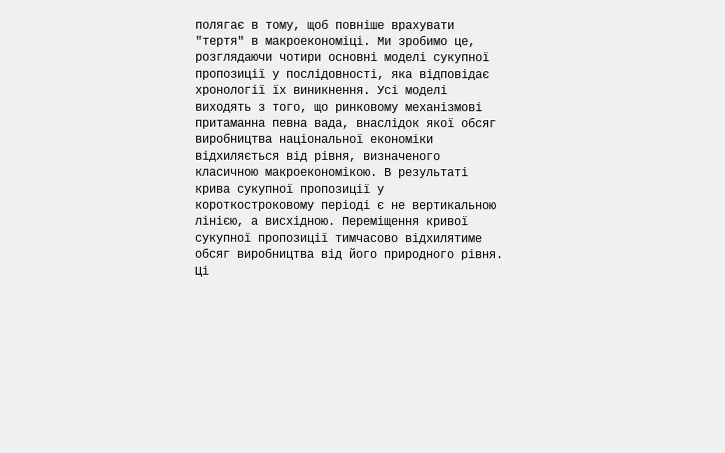полягає в тому, щоб повніше врахувати "тертя" в макроекономіці. Ми зробимо це, розглядаючи чотири основні моделі сукупної пропозиції у послідовності, яка відповідає хронології їх виникнення. Усі моделі виходять з того, що ринковому механізмові притаманна певна вада, внаслідок якої обсяг виробництва національної економіки відхиляється від рівня, визначеного класичною макроекономікою. В результаті крива сукупної пропозиції у короткостроковому періоді є не вертикальною лінією, а висхідною. Переміщення кривої сукупної пропозиції тимчасово відхилятиме обсяг виробництва від його природного рівня. Ці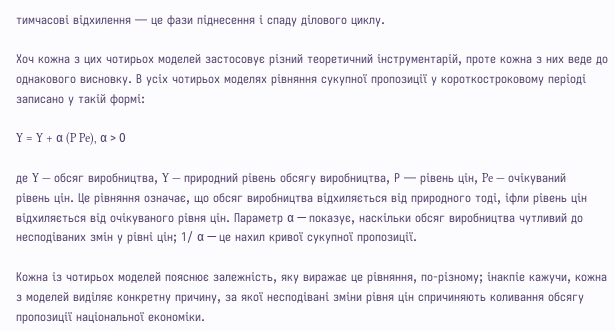тимчасові відхилення — це фази піднесення і спаду ділового циклу.

Хоч кожна з цих чотирьох моделей застосовує різний теоретичний інструментарій, проте кожна з них веде до однакового висновку. В усіх чотирьох моделях рівняння сукупної пропозиції у короткостроковому періоді записано у такій формі:

Y = Y + α (P Pe), α > 0

де Y — обсяг виробництва, Y — природний рівень обсягу виробництва, Р — рівень цін, Pe — очікуваний рівень цін. Це рівняння означає, що обсяг виробництва відхиляється від природного тоді, іфли рівень цін відхиляється від очікуваного рівня цін. Параметр α — показує, наскільки обсяг виробництва чутливий до несподіваних змін у рівні цін; 1/ α — це нахил кривої сукупної пропозиції.

Кожна із чотирьох моделей пояснює залежність, яку виражає це рівняння, по-різному; інакпіе кажучи, кожна з моделей виділяє конкретну причину, за якої несподівані зміни рівня цін спричиняють коливання обсягу пропозиції національної економіки.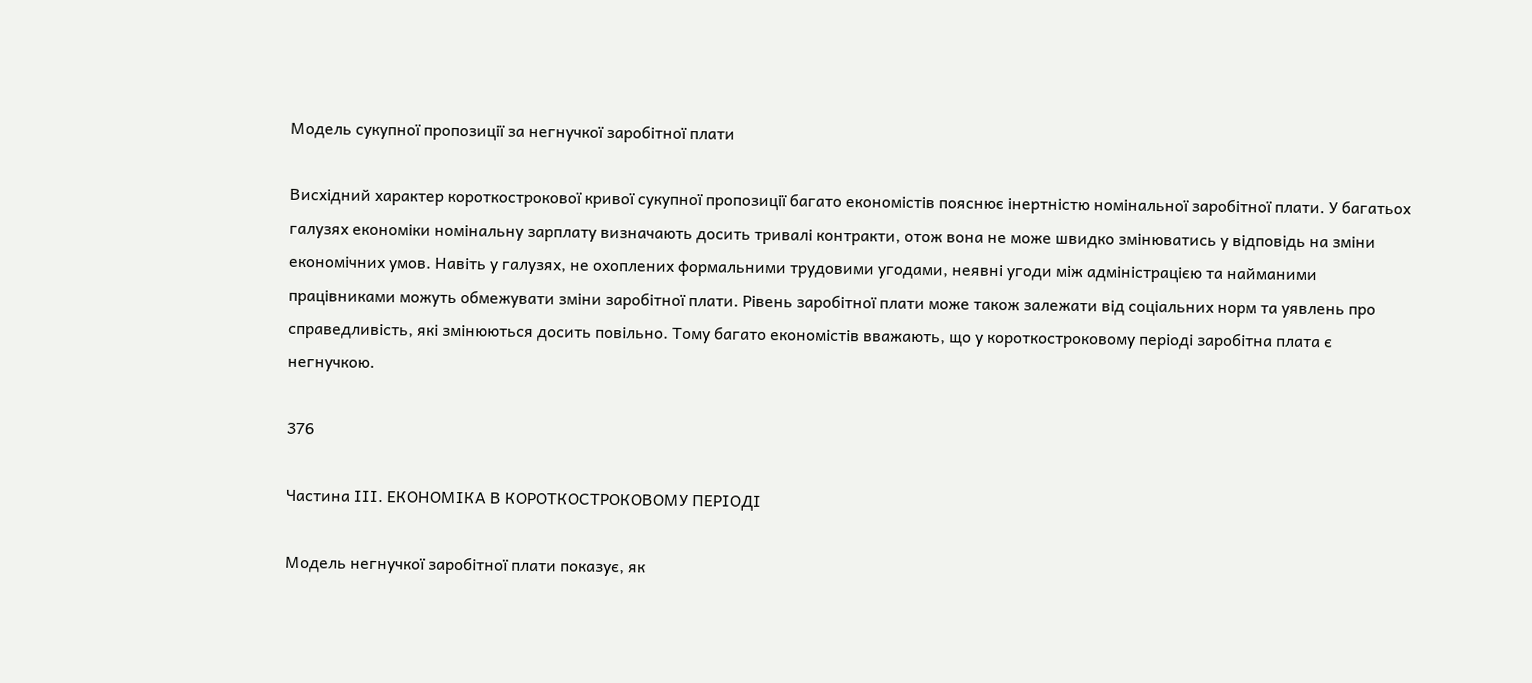Модель сукупної пропозиції за негнучкої заробітної плати

Висхідний характер короткострокової кривої сукупної пропозиції багато економістів пояснює інертністю номінальної заробітної плати. У багатьох галузях економіки номінальну зарплату визначають досить тривалі контракти, отож вона не може швидко змінюватись у відповідь на зміни економічних умов. Навіть у галузях, не охоплених формальними трудовими угодами, неявні угоди між адміністрацією та найманими працівниками можуть обмежувати зміни заробітної плати. Рівень заробітної плати може також залежати від соціальних норм та уявлень про справедливість, які змінюються досить повільно. Тому багато економістів вважають, що у короткостроковому періоді заробітна плата є негнучкою.

376

Частина ІІІ. ЕКОНОМІКА В КОРОТКОСТРОКОВОМУ ПЕРІОДІ

Модель негнучкої заробітної плати показує, як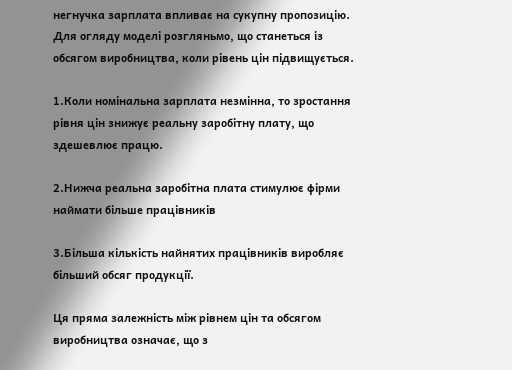негнучка зарплата впливає на сукупну пропозицію. Для огляду моделі розгляньмо, що станеться із обсягом виробництва, коли рівень цін підвищується.

1.Коли номінальна зарплата незмінна, то зростання рівня цін знижує реальну заробітну плату, що здешевлює працю.

2.Нижча реальна заробітна плата стимулює фірми наймати більше працівників

3.Більша кількість найнятих працівників виробляє більший обсяг продукції.

Ця пряма залежність між рівнем цін та обсягом виробництва означає, що з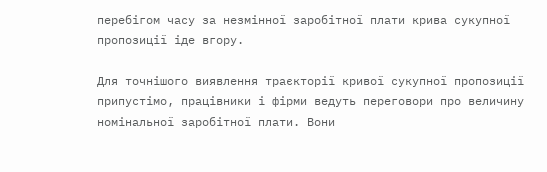перебігом часу за незмінної заробітної плати крива сукупної пропозиції іде вгору.

Для точнішого виявлення траєкторії кривої сукупної пропозиції припустімо, працівники і фірми ведуть переговори про величину номінальної заробітної плати. Вони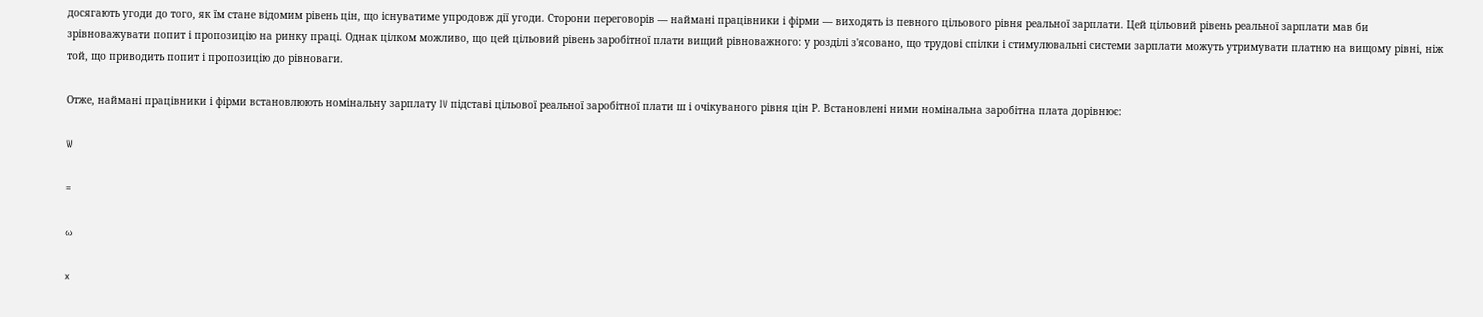досягають угоди до того, як їм стане відомим рівень цін, що існуватиме упродовж дії угоди. Сторони переговорів — наймані працівники і фірми — виходять із певного цільового рівня реальної зарплати. Цей цільовий рівень реальної зарплати мав би зрівноважувати попит і пропозицію на ринку праці. Однак цілком можливо, що цей цільовий рівень заробітної плати вищий рівноважного: у розділі з'ясовано, що трудові спілки і стимулювальні системи зарплати можуть утримувати платню на вищому рівні, ніж той, що приводить попит і пропозицію до рівноваги.

Отже, наймані працівники і фірми встановлюють номінальну зарплату IV підставі цільової реальної заробітної плати ш і очікуваного рівня цін Р. Встановлені ними номінальна заробітна плата дорівнює:

W

=

ω

x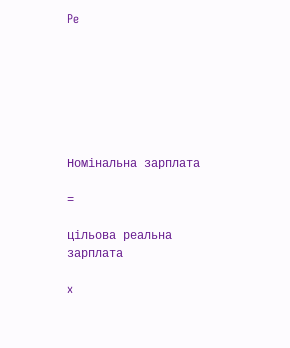Pe







Номінальна зарплата

=

цільова реальна зарплата

x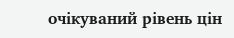очікуваний рівень цін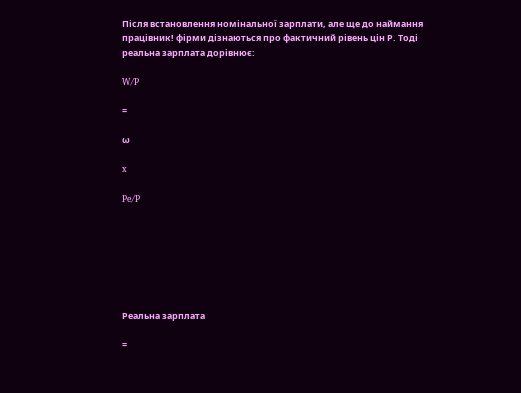Після встановлення номінальної зарплати, але ще до наймання працівник! фірми дізнаються про фактичний рівень цін Р. Тоді реальна зарплата дорівнює:

W/P

=

ω

x

Pe/P







Реальна зарплата

=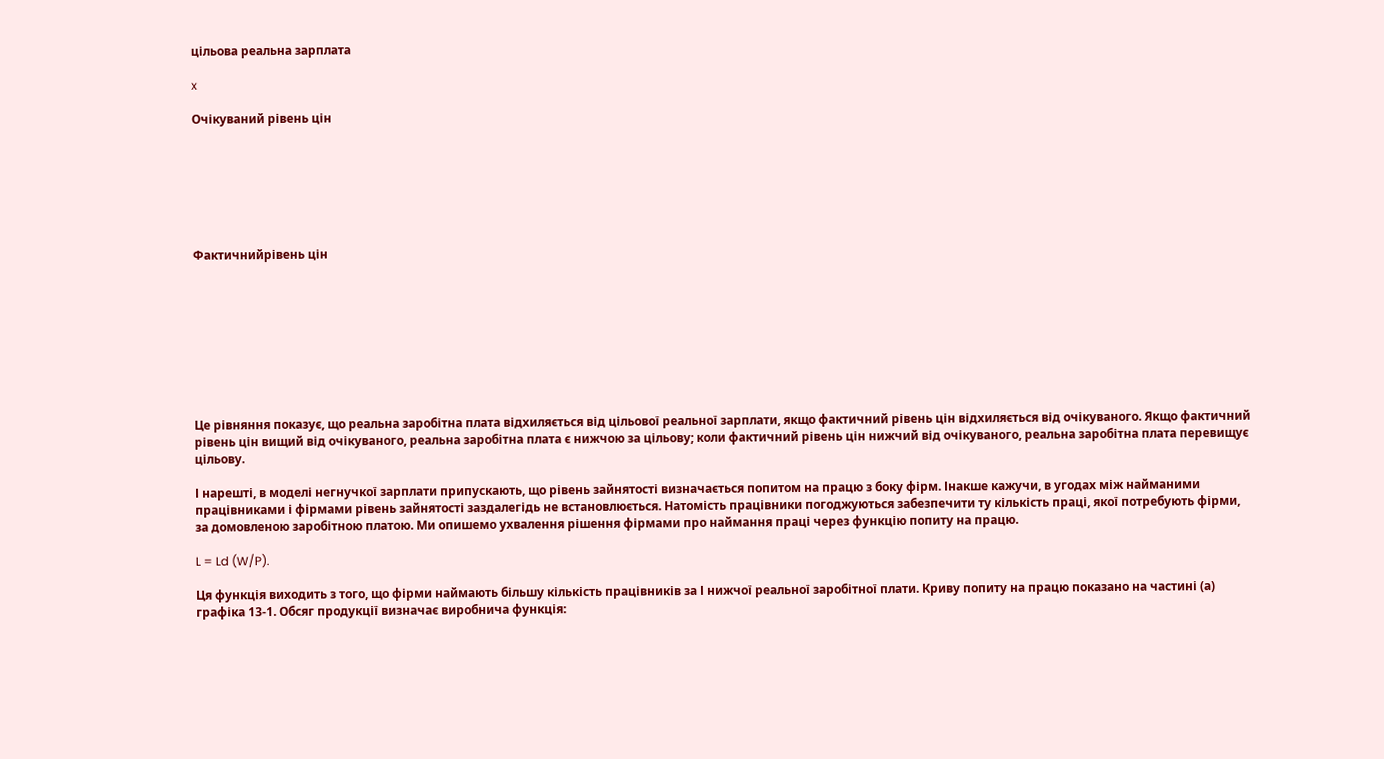цільова реальна зарплата

x

Очікуваний рівень цін







Фактичнийрівень цін









Це рівняння показує, що реальна заробітна плата відхиляється від цільової реальної зарплати, якщо фактичний рівень цін відхиляється від очікуваного. Якщо фактичний рівень цін вищий від очікуваного, реальна заробітна плата є нижчою за цільову; коли фактичний рівень цін нижчий від очікуваного, реальна заробітна плата перевищує цільову.

І нарешті, в моделі негнучкої зарплати припускають, що рівень зайнятості визначається попитом на працю з боку фірм. Інакше кажучи, в угодах між найманими працівниками і фірмами рівень зайнятості заздалегідь не встановлюється. Натомість працівники погоджуються забезпечити ту кількість праці, якої потребують фірми, за домовленою заробітною платою. Ми опишемо ухвалення рішення фірмами про наймання праці через функцію попиту на працю.

L = Ld (W/P).

Ця функція виходить з того, що фірми наймають більшу кількість працівників за І нижчої реальної заробітної плати. Криву попиту на працю показано на частині (а) графіка 13-1. Обсяг продукції визначає виробнича функція: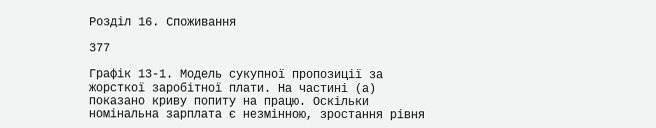Розділ 16. Споживання

377

Графік 13-1. Модель сукупної пропозиції за жорсткої заробітної плати. На частині (а) показано криву попиту на працю. Оскільки номінальна зарплата є незмінною, зростання рівня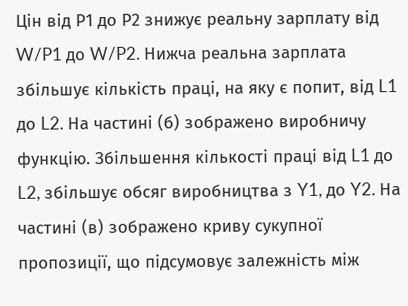Цін від Р1 до Р2 знижує реальну зарплату від W/P1 до W/P2. Нижча реальна зарплата збільшує кількість праці, на яку є попит, від L1 до L2. На частині (б) зображено виробничу функцію. Збільшення кількості праці від L1 до L2, збільшує обсяг виробництва з Y1, до Y2. На частині (в) зображено криву сукупної пропозиції, що підсумовує залежність між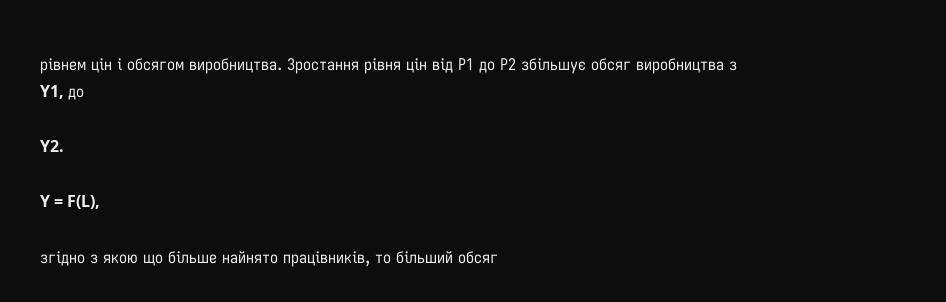рівнем цін і обсягом виробництва. Зростання рівня цін від Р1 до Р2 збільшує обсяг виробництва з Y1, до

Y2.

Y = F(L),

згідно з якою що більше найнято працівників, то більший обсяг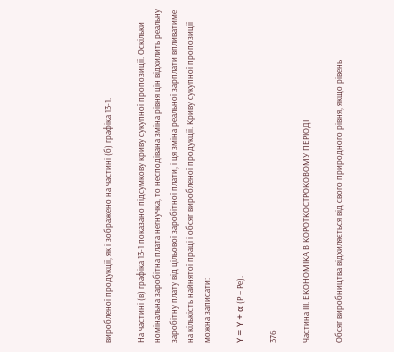виробленої продукції, як і зображено на частині (б) графіка 13-1.

На частині (в) графіка 13-1 показано підсумкову криву сукупної пропозиції. Оскільки номінальна заробітна плата негнучка, то несподівана зміна рівня цін відхилить реальну заробітну плату від цільової заробітної плати, і ця зміна реальної зарплати впливатиме на кількість найнятої праці і обсяг виробленої продукції. Криву сукупної пропозиції можна записати:

Y = Y + α (Р – Рe).

376

Частина ІІІ. ЕКОНОМІКА В КОРОТКОСТРОКОВОМУ ПЕРІОДІ

Обсяг виробництва відхиляється від свого природного рівня, якщо рівень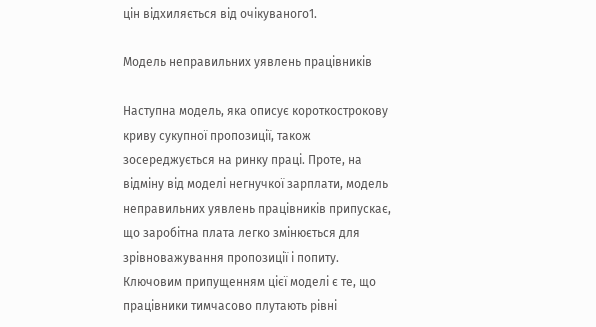цін відхиляється від очікуваного1.

Модель неправильних уявлень працівників

Наступна модель, яка описує короткострокову криву сукупної пропозиції, також зосереджується на ринку праці. Проте, на відміну від моделі негнучкої зарплати, модель неправильних уявлень працівників припускає, що заробітна плата легко змінюється для зрівноважування пропозиції і попиту. Ключовим припущенням цієї моделі є те, що працівники тимчасово плутають рівні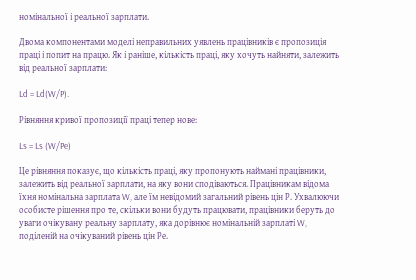номінальної і реальної зарплати.

Двома компонентами моделі неправильних уявлень працівників є пропозиція праці і попит на працю. Як і раніше, кількість праці, яку хочуть найняти, залежить від реальної зарплати:

Ld = Ld(W/P).

Рівняння кривої пропозиції праці тепер нове:

Ls = Ls (W/Pe)

Це рівняння показує, що кількість праці, яку пропонують наймані працівники, залежить від реальної зарплати, на яку вони сподіваються. Працівникам відома їхня номінальна зарплата W, але їм невідомий загальний рівень цін Р. Ухвалюючи особисте рішення про те, скільки вони будуть працювати, працівники беруть до уваги очікувану реальну зарплату, яка дорівнює номінальній зарплаті W, поділеній на очікуваний рівень цін Рe.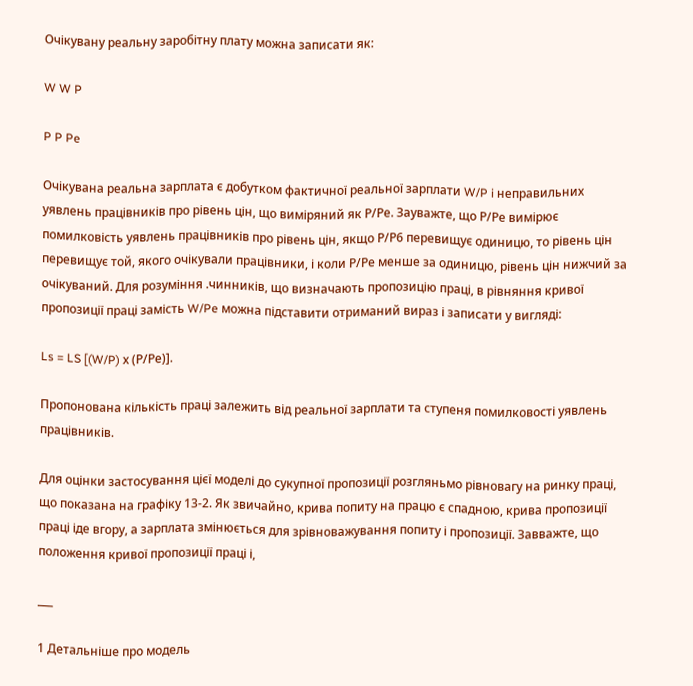Очікувану реальну заробітну плату можна записати як:

W W P

P P Pe

Очікувана реальна зарплата є добутком фактичної реальної зарплати W/P i неправильних уявлень працівників про рівень цін, що виміряний як Р/Рe. Зауважте, що Р/Рe вимірює помилковість уявлень працівників про рівень цін, якщо Р/Р6 перевищує одиницю, то рівень цін перевищує той, якого очікували працівники, і коли Р/Рe менше за одиницю, рівень цін нижчий за очікуваний. Для розуміння .чинників, що визначають пропозицію праці, в рівняння кривої пропозиції праці замість W/Pe можна підставити отриманий вираз і записати у вигляді:

Ls = LS [(W/P) х (Р/Рe)].

Пропонована кількість праці залежить від реальної зарплати та ступеня помилковості уявлень працівників.

Для оцінки застосування цієї моделі до сукупної пропозиції розгляньмо рівновагу на ринку праці, що показана на графіку 13-2. Як звичайно, крива попиту на працю є спадною, крива пропозиції праці іде вгору, а зарплата змінюється для зрівноважування попиту і пропозиції. Завважте, що положення кривої пропозиції праці і,

___

1 Детальніше про модель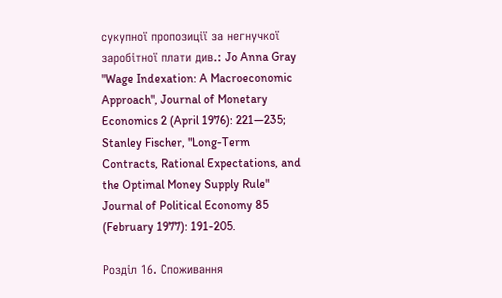сукупної пропозиції за негнучкої заробітної плати див.: Jo Anna Gray "Wage Indexation: A Macroeconomic Approach", Journal of Monetary Economics 2 (April 1976): 221—235; Stanley Fischer, "Long-Term Contracts, Rational Expectations, and the Optimal Money Supply Rule" Journal of Political Economy 85 (February 1977): 191-205.

Розділ 16. Споживання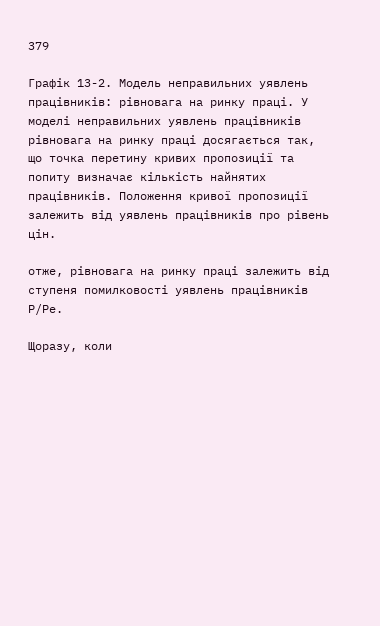379

Графік 13-2. Модель неправильних уявлень працівників: рівновага на ринку праці. У моделі неправильних уявлень працівників рівновага на ринку праці досягається так, що точка перетину кривих пропозиції та попиту визначає кількість найнятих працівників. Положення кривої пропозиції залежить від уявлень працівників про рівень цін.

отже, рівновага на ринку праці залежить від ступеня помилковості уявлень працівників Р/Рe.

Щоразу, коли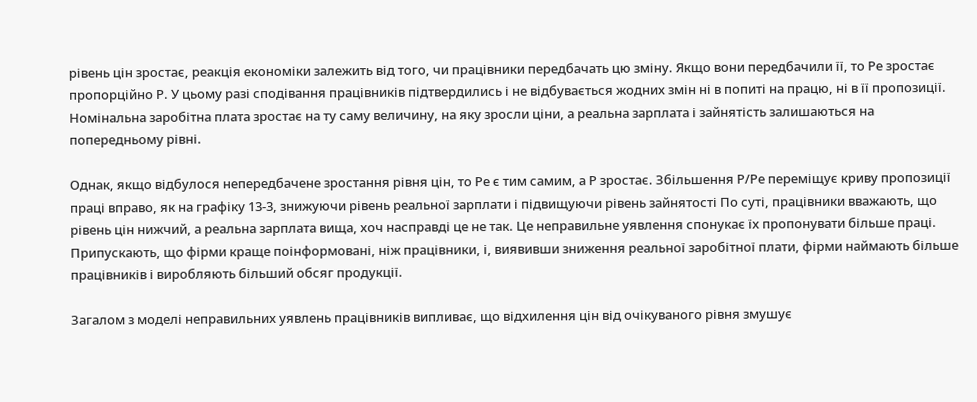рівень цін зростає, реакція економіки залежить від того, чи працівники передбачать цю зміну. Якщо вони передбачили її, то Ре зростає пропорційно Р. У цьому разі сподівання працівників підтвердились і не відбувається жодних змін ні в попиті на працю, ні в її пропозиції. Номінальна заробітна плата зростає на ту саму величину, на яку зросли ціни, а реальна зарплата і зайнятість залишаються на попередньому рівні.

Однак, якщо відбулося непередбачене зростання рівня цін, то Рe є тим самим, а Р зростає. Збільшення Р/Рe переміщує криву пропозиції праці вправо, як на графіку 13-3, знижуючи рівень реальної зарплати і підвищуючи рівень зайнятості По суті, працівники вважають, що рівень цін нижчий, а реальна зарплата вища, хоч насправді це не так. Це неправильне уявлення спонукає їх пропонувати більше праці. Припускають, що фірми краще поінформовані, ніж працівники, і, виявивши зниження реальної заробітної плати, фірми наймають більше працівників і виробляють більший обсяг продукції.

Загалом з моделі неправильних уявлень працівників випливає, що відхилення цін від очікуваного рівня змушує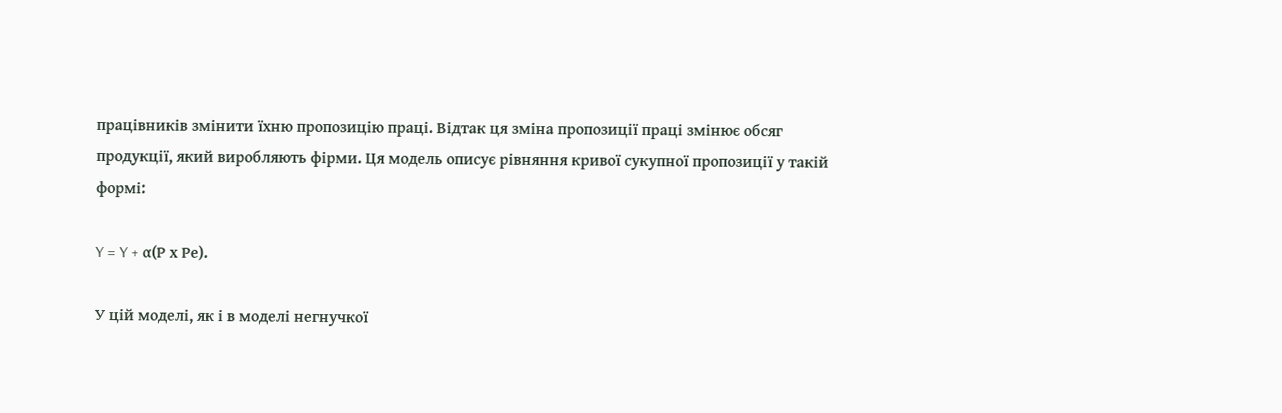працівників змінити їхню пропозицію праці. Відтак ця зміна пропозиції праці змінює обсяг продукції, який виробляють фірми. Ця модель описує рівняння кривої сукупної пропозиції у такій формі:

Y = Y + α(Р х Рe).

У цій моделі, як і в моделі негнучкої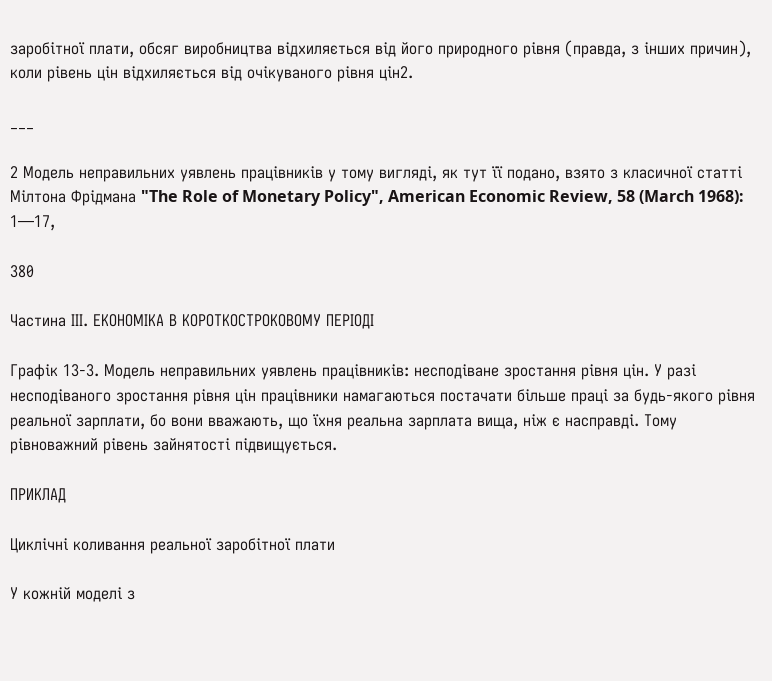заробітної плати, обсяг виробництва відхиляється від його природного рівня (правда, з інших причин), коли рівень цін відхиляється від очікуваного рівня цін2.

___

2 Модель неправильних уявлень працівників у тому вигляді, як тут її подано, взято з класичної статті Мілтона Фрідмана "The Role of Monetary Policy", American Economic Review, 58 (March 1968): 1—17,

380

Частина ІІІ. ЕКОНОМІКА В КОРОТКОСТРОКОВОМУ ПЕРІОДІ

Графік 13-3. Модель неправильних уявлень працівників: несподіване зростання рівня цін. У разі несподіваного зростання рівня цін працівники намагаються постачати більше праці за будь-якого рівня реальної зарплати, бо вони вважають, що їхня реальна зарплата вища, ніж є насправді. Тому рівноважний рівень зайнятості підвищується.

ПРИКЛАД

Циклічні коливання реальної заробітної плати

У кожній моделі з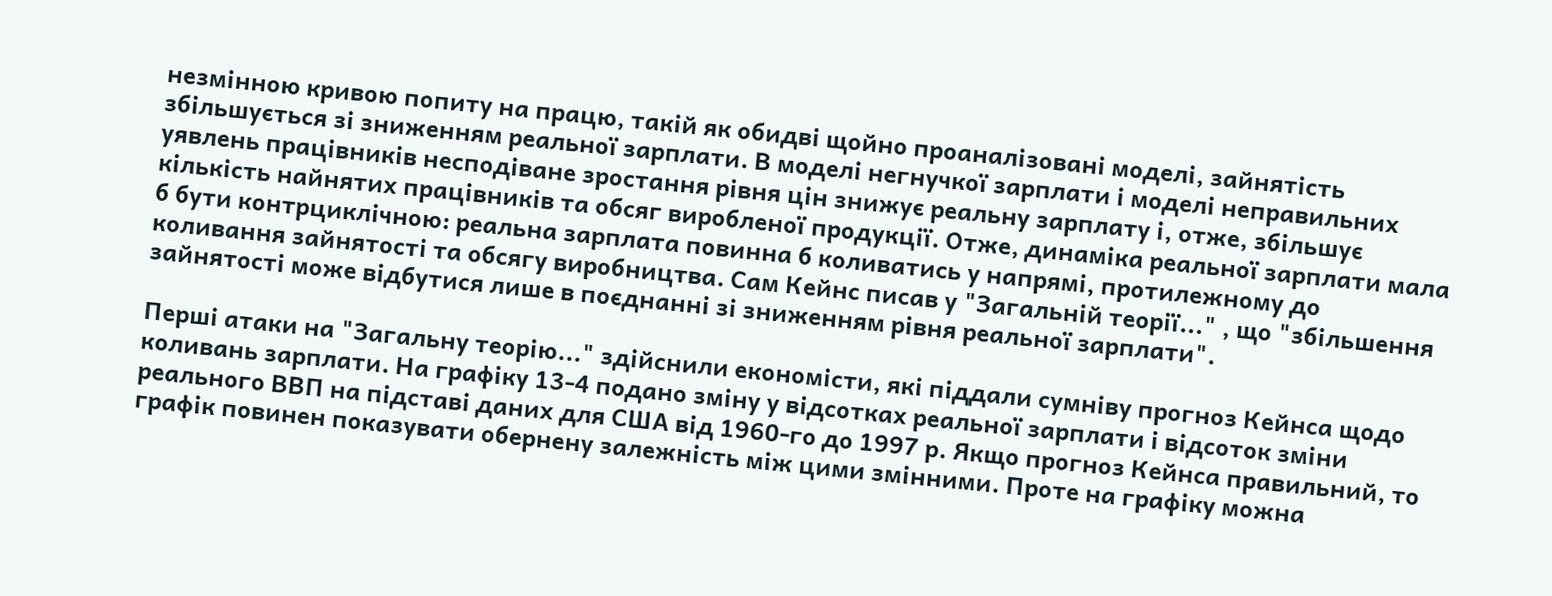незмінною кривою попиту на працю, такій як обидві щойно проаналізовані моделі, зайнятість збільшується зі зниженням реальної зарплати. В моделі негнучкої зарплати і моделі неправильних уявлень працівників несподіване зростання рівня цін знижує реальну зарплату і, отже, збільшує кількість найнятих працівників та обсяг виробленої продукції. Отже, динаміка реальної зарплати мала б бути контрциклічною: реальна зарплата повинна б коливатись у напрямі, протилежному до коливання зайнятості та обсягу виробництва. Сам Кейнс писав у "Загальній теорії..." , що "збільшення зайнятості може відбутися лише в поєднанні зі зниженням рівня реальної зарплати".

Перші атаки на "Загальну теорію..." здійснили економісти, які піддали сумніву прогноз Кейнса щодо коливань зарплати. На графіку 13-4 подано зміну у відсотках реальної зарплати і відсоток зміни реального ВВП на підставі даних для США від 1960-го до 1997 р. Якщо прогноз Кейнса правильний, то графік повинен показувати обернену залежність між цими змінними. Проте на графіку можна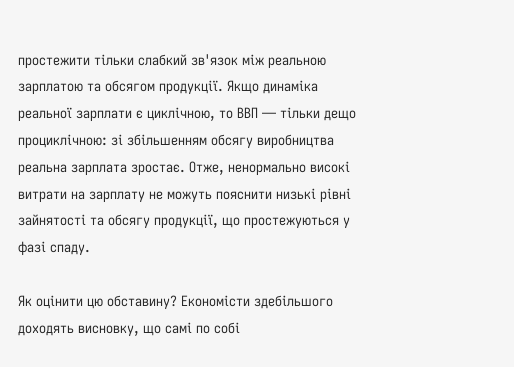простежити тільки слабкий зв'язок між реальною зарплатою та обсягом продукції. Якщо динаміка реальної зарплати є циклічною, то ВВП — тільки дещо проциклічною: зі збільшенням обсягу виробництва реальна зарплата зростає. Отже, ненормально високі витрати на зарплату не можуть пояснити низькі рівні зайнятості та обсягу продукції, що простежуються у фазі спаду.

Як оцінити цю обставину? Економісти здебільшого доходять висновку, що самі по собі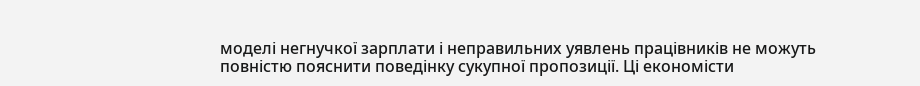моделі негнучкої зарплати і неправильних уявлень працівників не можуть повністю пояснити поведінку сукупної пропозиції. Ці економісти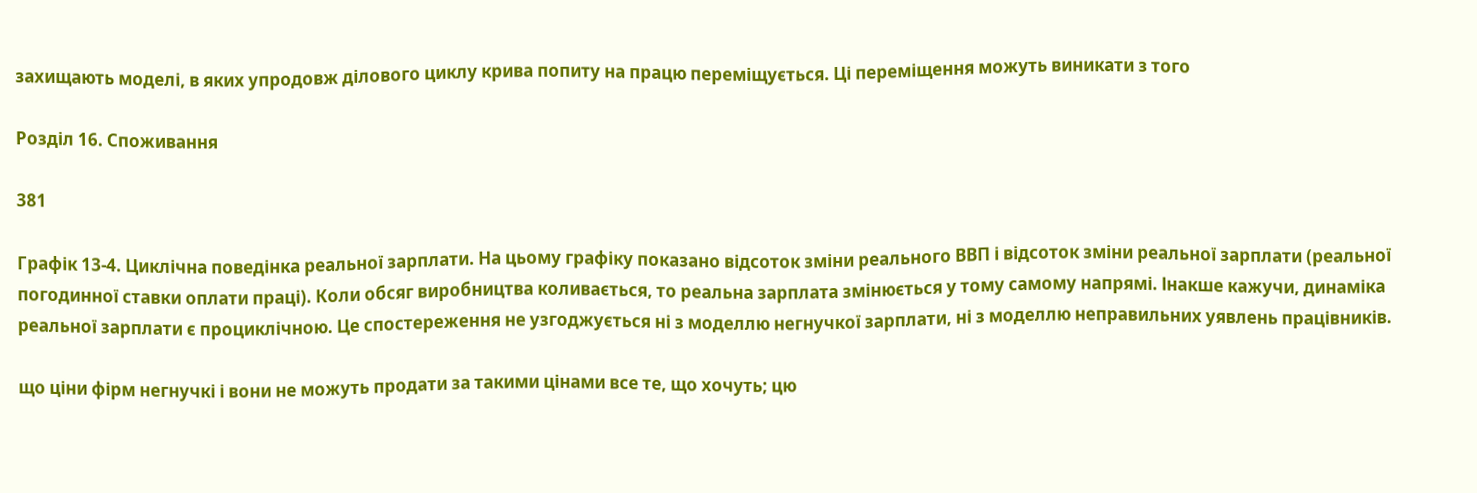захищають моделі, в яких упродовж ділового циклу крива попиту на працю переміщується. Ці переміщення можуть виникати з того

Розділ 16. Споживання

381

Графік 13-4. Циклічна поведінка реальної зарплати. На цьому графіку показано відсоток зміни реального ВВП і відсоток зміни реальної зарплати (реальної погодинної ставки оплати праці). Коли обсяг виробництва коливається, то реальна зарплата змінюється у тому самому напрямі. Інакше кажучи, динаміка реальної зарплати є проциклічною. Це спостереження не узгоджується ні з моделлю негнучкої зарплати, ні з моделлю неправильних уявлень працівників.

що ціни фірм негнучкі і вони не можуть продати за такими цінами все те, що хочуть; цю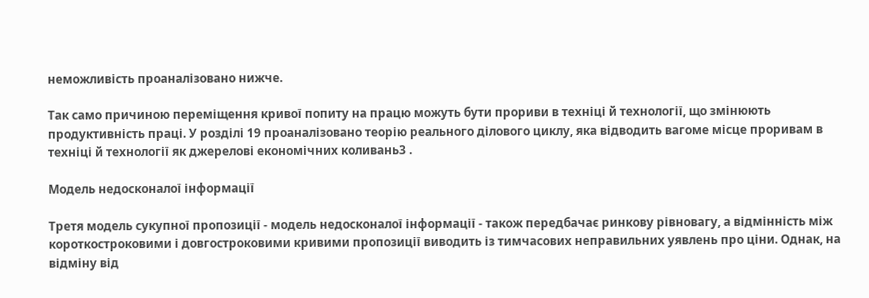неможливість проаналізовано нижче.

Так само причиною переміщення кривої попиту на працю можуть бути прориви в техніці й технології, що змінюють продуктивність праці. У розділі 19 проаналізовано теорію реального ділового циклу, яка відводить вагоме місце проривам в техніці й технології як джерелові економічних коливань3 .

Модель недосконалої інформації

Третя модель сукупної пропозиції - модель недосконалої інформації - також передбачає ринкову рівновагу, а відмінність між короткостроковими і довгостроковими кривими пропозиції виводить із тимчасових неправильних уявлень про ціни. Однак, на відміну від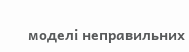моделі неправильних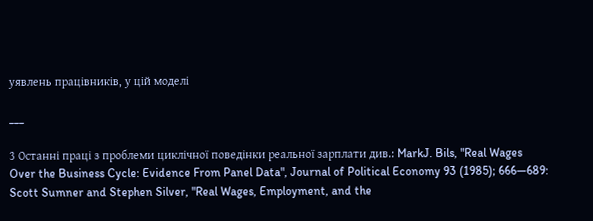уявлень працівників, у цій моделі

___

3 Останні праці з проблеми циклічної поведінки реальної зарплати див.: MarkJ. Bils, "Real Wages Over the Business Cycle: Evidence From Panel Data", Journal of Political Economy 93 (1985); 666—689: Scott Sumner and Stephen Silver, "Real Wages, Employment, and the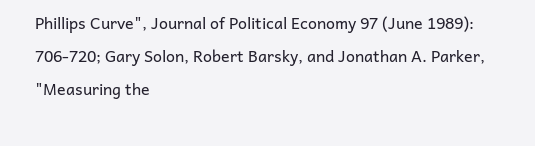Phillips Curve", Journal of Political Economy 97 (June 1989): 706-720; Gary Solon, Robert Barsky, and Jonathan A. Parker, "Measuring the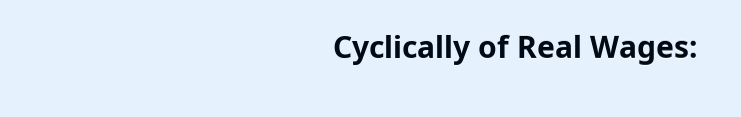Cyclically of Real Wages: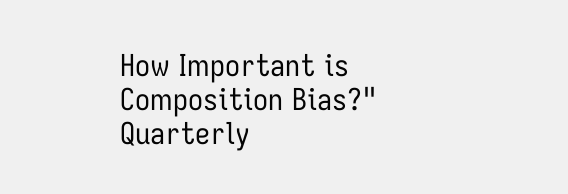How Important is Composition Bias?" Quarterly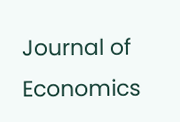Journal of Economics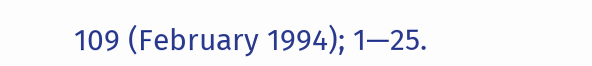109 (February 1994); 1—25.